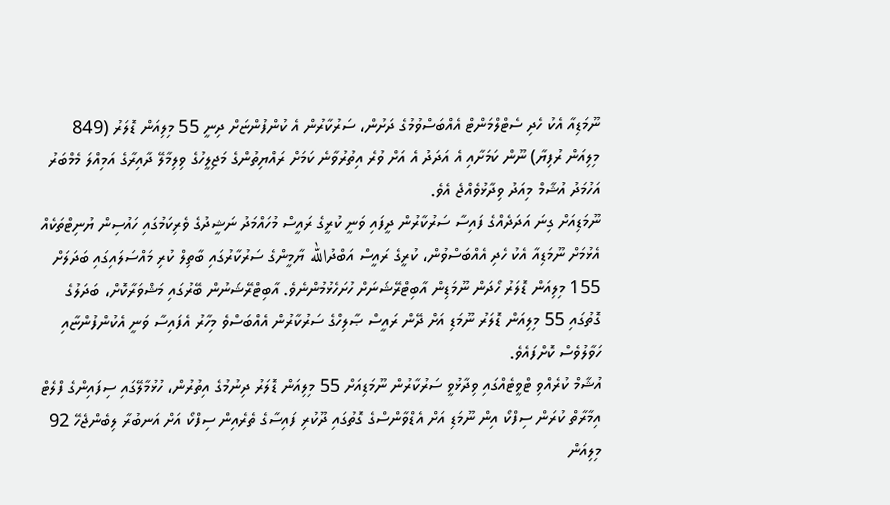ނޫމަޑިއާ އެކު ހެދި ސެޓްލްމަންޓް އެއްބަސްވުމުގެ ދަށުން، ސަރުކާރުން އެ ކުންފުންޏަށް ދިނީ 55 މިލިއަން ޑޮލަރު (849 މިލިއަން ރުފިޔާ) ނޫން ކަމަށާއި އެ އަދަދު އެ އަށް ވުރެ އިތުރުވާނެ ކަމަށް ރައްޔިތުންގެ މަޖިލީހުގެ ވިލިމާލޭ ދާއިރާގެ އަމިއްލަ މެމްބަރު އަހުމަދު އުޝާމް މިއަދު ވިދާޅުވެއްޖެ އެވެ.
ނޫމަޑިއަށް ގިނަ އަދަދެއްގެ ފައިސާ ސަރުކާރުން ދީފައި ވަނީ ކުރީގެ ރައީސް މުހައްމަދު ނަޝީދުގެ ވެރިކަމުގައި ހައުސިން ޔުނިޓްތަކެއް އެޅުމަށް ނޫމަޑިއާ އެކު ހެދި އެއްބަސްވުން، ކުރީގެ ރައީސް އަބްދުالله ޔާމީންގެ ސަރުކާރުގައި ބާތިލް ކުރި މައްސަލައިގައި ބަދަލަށް 155 މިލިއަން ޑޮލަރު ހޯދަން ނޫމަޑިން އާބިޓްރޭޝަނަށް ހުށަހެޅުމުންނެވެ. އާބިޓްރޭޝަނުން ބޭރުގައި މަޝްވަރާކޮށް، ބަދަލުގެ ގޮތުގައި 55 މިލިއަން ޑޮލަރު ނޫމަޑި އަށް ދޭން ރައީސް ޞާލިހްގެ ސަރުކާރުން އެއްބަސްވެ މިހާރު އެފައިސާ ވަނީ އެކުންފުންޏާއި ހަވާލުވެސް ކޮށްފައެވެ.
އުޝާމް ކުރެއްވި ޓްވީޓެއްގައި ވިދާޅުވީ ސަރުކާރުން ނޫމަޑިއަށް 55 މިލިއަން ޑޮލަރު ދިނުމުގެ އިތުރުން، ހުޅުމާލޭގައި ސިފައިންގެ ފްލެޓް އިމާރާތް ކުރަން ސިފްކޯ އިން ނޫމަޑި އަށް އެޑްވާންސްގެ ގޮތުގައި ދޫކުރި ފައިސާގެ ތެރެއިން ސިފްކޯ އަށް އަނބުރާ ލިބެންޖެހޭ 92 މިލިއަން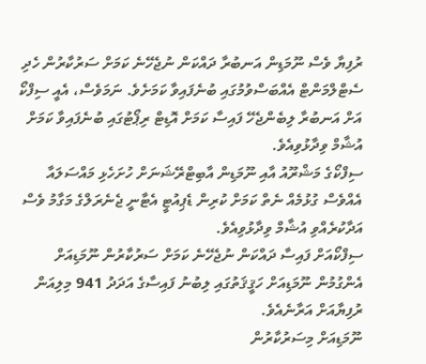ރުފިޔާ ވެސް ނޫމަޑިން އަނބުރާ ދައްކަން ނުޖެހޭނެ ކަމަށް ސަރުކާރުން ހެދި ސެޓްލްމަންޓް އެއްބަސްވުމުގައި ބުނެފައިވާ ކަމަށެވެ. ނަމަވެސް، އެއީ ސިފްކޯ އަށް އަނބުރާ ލިބެންޖެހޭ ފައިސާ ކަމަށް އޮޑިޓް ރިޕޯޓުގައި ބުނެފައިވާ ކަމަށް އުޝާމް ވިދާޅުވިއެވެ.
ސިފްކޯގެ މަޝްރޫއު އާއި ނޫމަޑިން އާބިޓްރޭޝަނަށް ހުށަހެޅި މައްސަލައާ އެއްވެސް ގުޅުމެއް ނެތް ކަމަށް ކުރިން ޑެޕިއުޓީ އެޓާނީ ޖެނެރަލްގެ މަގާމު ވެސް އަދާކުރެއްވި އުޝާމް ވިދާޅުވިއެވެ.
ސިފްކޯއަށް ފައިސާ ދައްކަން ނުޖެހޭނެ ކަމަށް ސަރުކާރުން ނޫމަޑިއަށް އެންގުމުން ނޫމަޑިއަށް ހަޤީޤަތުގައި ލިބުނު ފައިސާގެ އަދަދު 941 މިލިއަން ރުފިޔާއަށް އަރާނެއެވެ.
ނޫމަޑިއަށް މިސަރުކާރުން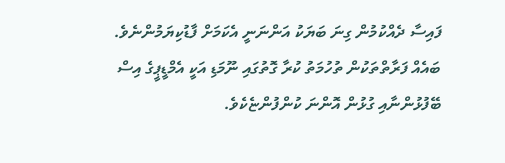ފައިސާ ދެއްކުމުން ގިނަ ބަޔަކު އަންނަނީ އެކަމަށް ފާޑުކިޔަމުންނެވެ. ބައެއް ފަރާތްތަކުން ތުހުމަތު ކުރާ ގޮތުގައި ނޫމަޑި އަކީ އެމްޑީޕީގެ އިސް ބޭފުޅުންނާއި ގުޅުން އޮންނަ ކުންފުންޏެކެވެ.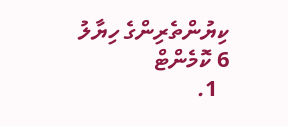ކިޔުންތެރިންގެ ހިޔާލު
6 ކޮމެންޓް
  1.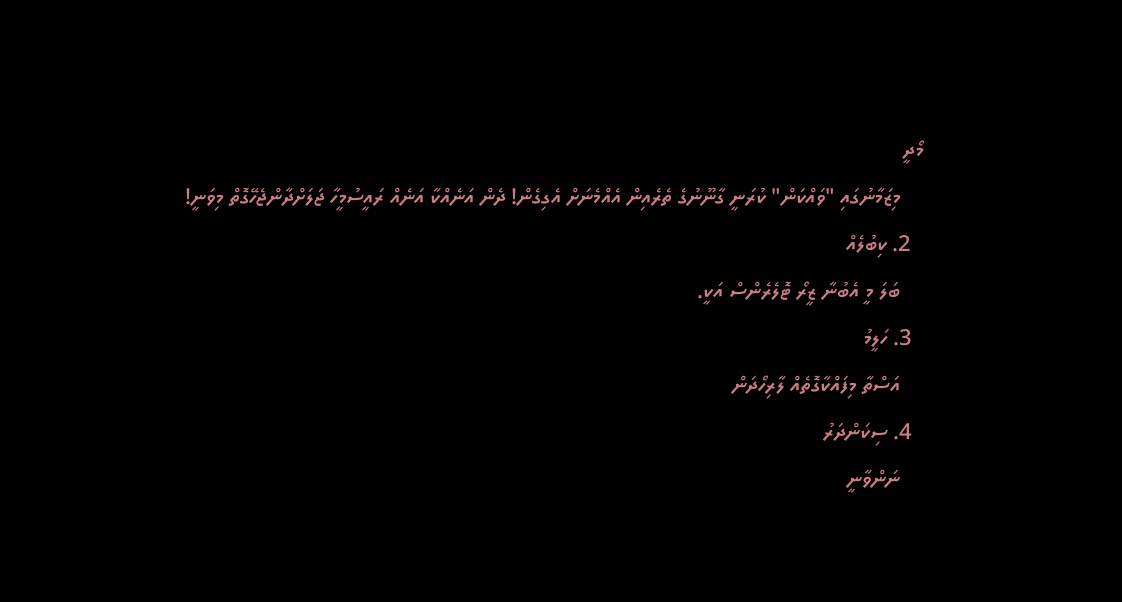މޯދީ
    މިޒަމާނުގައި "ވައްކަން" ކުރަނީ ގާނޫނުގެ ތެރެއިން އެއްމެނަށް އެގިގެން! ދެން އަނެއްކާ އަނެއް ރައީސުމީހާ ޖަލަށްދާންޖެހޭގޮތް މިވަނީ!
  2. ކިބުލެއް
    ބަލަ މީ އެބުނާ ޒީރޯ ޓޮލެރެންސް އަކީ.
  3. ހަލީމު
    އަސްތާ މިފައްކާގޮތެއް ލާރިހޯދަން
  4. ސިކަންދަރު
    ނަންވާނީ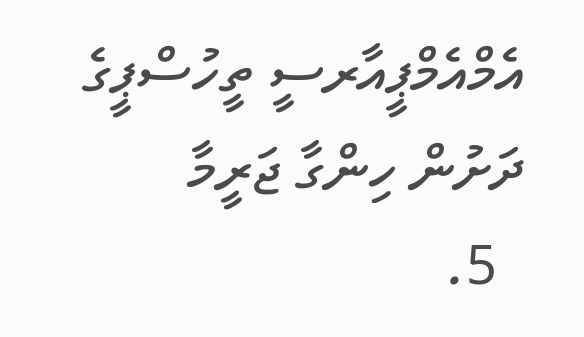އެމްއެމްޕީއާރސީ ތީހުސްޕީގެ ދަށުން ހިންގާ ޖަރީމާ
  5.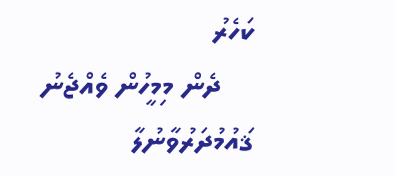ކަހެރު
    ދެން މިމީހުން ވެއްޖެނު ޤައުމުދަރުވާނުލާ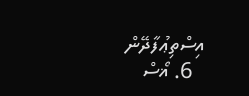އިސްތިޢުފާދޭން
  6. ޣޯސް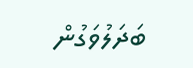ބަދަލުވަގުން